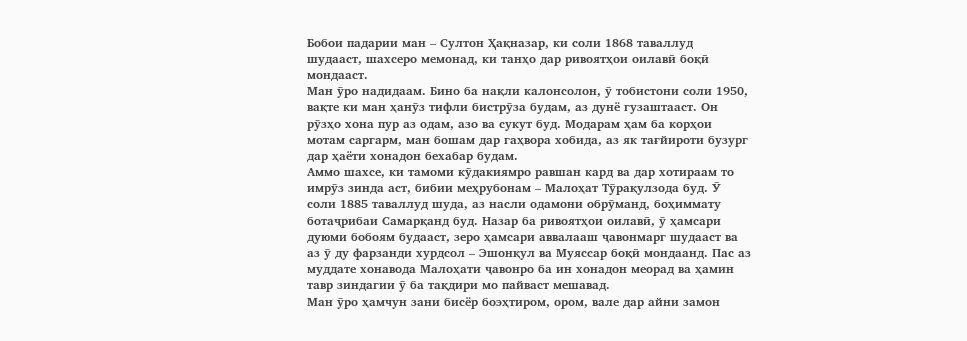Бобои падарии ман – Султон Ҳақназар, ки соли 1868 таваллуд шудааст, шахсеро мемонад, ки танҳо дар ривоятҳои оилавӣ боқӣ мондааст.
Ман ӯро надидаам. Бино ба нақли калонсолон, ӯ тобистони соли 1950, вақте ки ман ҳанӯз тифли бистрӯза будам, аз дунё гузаштааст. Он рӯзҳо хона пур аз одам, азо ва сукут буд. Модарам ҳам ба корҳои мотам саргарм, ман бошам дар гаҳвора хобида, аз як тағйироти бузург дар ҳаёти хонадон бехабар будам.
Аммо шахсе, ки тамоми кӯдакиямро равшан кард ва дар хотираам то имрӯз зинда аст, бибии меҳрубонам – Малоҳат Тӯрақулзода буд. Ӯ соли 1885 таваллуд шуда, аз насли одамони обрӯманд, боҳиммату ботаҷрибаи Самарқанд буд. Назар ба ривоятҳои оилавӣ, ӯ ҳамсари дуюми бобоям будааст, зеро ҳамсари аввалааш ҷавонмарг шудааст ва аз ӯ ду фарзанди хурдсол – Эшонқул ва Муяссар боқӣ мондаанд. Пас аз муддате хонавода Малоҳати ҷавонро ба ин хонадон меорад ва ҳамин тавр зиндагии ӯ ба тақдири мо пайваст мешавад.
Ман ӯро ҳамчун зани бисёр боэҳтиром, ором, вале дар айни замон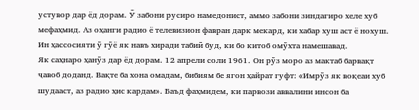устувор дар ёд дорам. Ӯ забони русиро намедонист, аммо забони зиндагиро хеле хуб мефаҳмид. Аз оҳанги радио ё телевизион фавран дарк мекард, ки хабар хуш аст ё нохуш. Ин ҳассосияти ӯ гӯё як навъ хиради табиӣ буд, ки бо китоб омӯхта намешавад.
Як саҳнаро ҳанӯз дар ёд дорам. 12 апрели соли 1961. Он рӯз моро аз мактаб барвақт ҷавоб доданд. Вақте ба хона омадам, бибиям бе ягон ҳайрат гуфт: «Имрӯз як воқеаи хуб шудааст, аз радио ҳис кардам». Баъд фаҳмидем, ки парвози аввалини инсон ба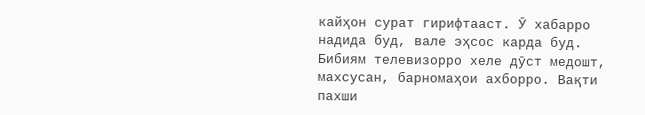кайҳон сурат гирифтааст. Ӯ хабарро надида буд, вале эҳсос карда буд.
Бибиям телевизорро хеле дӯст медошт, махсусан, барномаҳои ахборро. Вақти пахши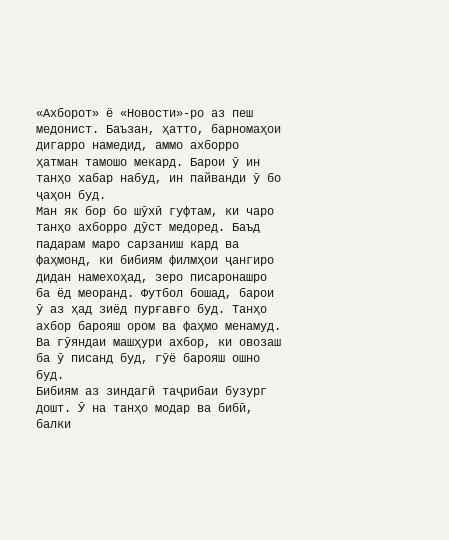«Ахборот» ё «Новости»-ро аз пеш медонист. Баъзан, ҳатто, барномаҳои дигарро намедид, аммо ахборро ҳатман тамошо мекард. Барои ӯ ин танҳо хабар набуд, ин пайванди ӯ бо ҷаҳон буд.
Ман як бор бо шӯхӣ гуфтам, ки чаро танҳо ахборро дӯст медоред. Баъд падарам маро сарзаниш кард ва фаҳмонд, ки бибиям филмҳои ҷангиро дидан намехоҳад, зеро писаронашро ба ёд меоранд. Футбол бошад, барои ӯ аз ҳад зиёд пурғавғо буд. Танҳо ахбор барояш ором ва фаҳмо менамуд. Ва гӯяндаи машҳури ахбор, ки овозаш ба ӯ писанд буд, гӯё барояш ошно буд.
Бибиям аз зиндагӣ таҷрибаи бузург дошт. Ӯ на танҳо модар ва бибӣ, балки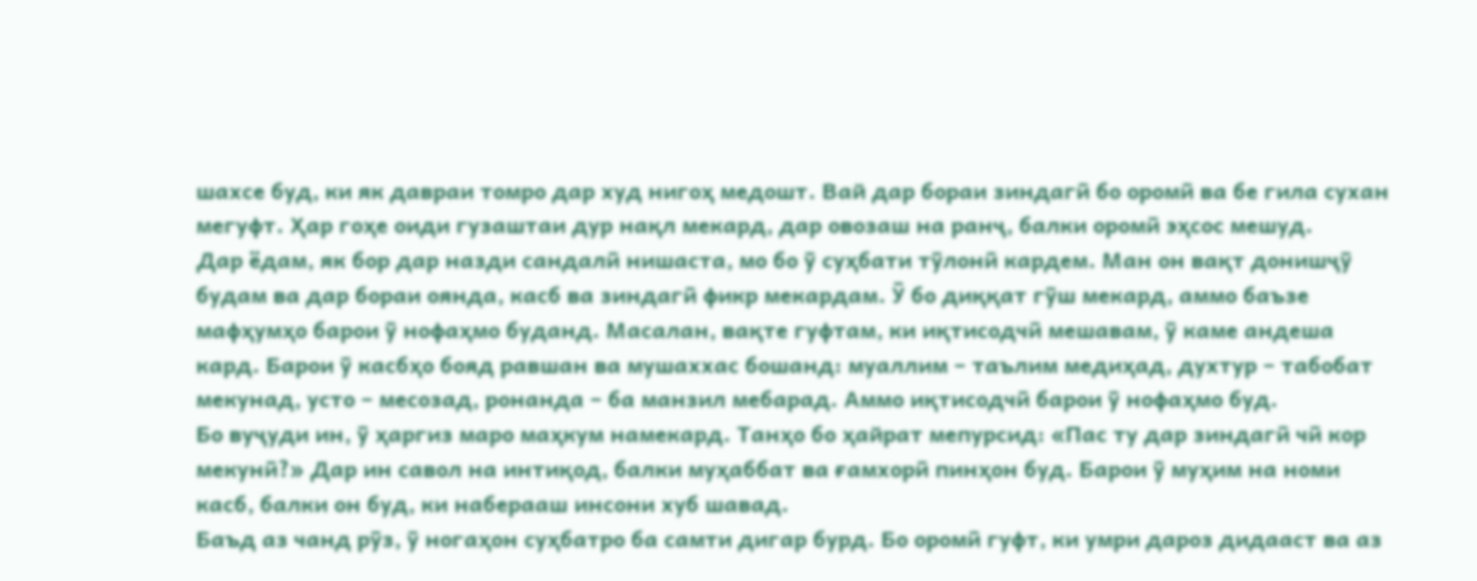шахсе буд, ки як давраи томро дар худ нигоҳ медошт. Вай дар бораи зиндагӣ бо оромӣ ва бе гила сухан мегуфт. Ҳар гоҳе оиди гузаштаи дур нақл мекард, дар овозаш на ранҷ, балки оромӣ эҳсос мешуд.
Дар ёдам, як бор дар назди сандалӣ нишаста, мо бо ӯ суҳбати тӯлонӣ кардем. Ман он вақт донишҷӯ будам ва дар бораи оянда, касб ва зиндагӣ фикр мекардам. Ӯ бо диққат гӯш мекард, аммо баъзе мафҳумҳо барои ӯ нофаҳмо буданд. Масалан, вақте гуфтам, ки иқтисодчӣ мешавам, ӯ каме андеша кард. Барои ӯ касбҳо бояд равшан ва мушаххас бошанд: муаллим – таълим медиҳад, духтур – табобат мекунад, усто – месозад, ронанда – ба манзил мебарад. Аммо иқтисодчӣ барои ӯ нофаҳмо буд.
Бо вуҷуди ин, ӯ ҳаргиз маро маҳкум намекард. Танҳо бо ҳайрат мепурсид: «Пас ту дар зиндагӣ чӣ кор мекунӣ?» Дар ин савол на интиқод, балки муҳаббат ва ғамхорӣ пинҳон буд. Барои ӯ муҳим на номи касб, балки он буд, ки наберааш инсони хуб шавад.
Баъд аз чанд рӯз, ӯ ногаҳон суҳбатро ба самти дигар бурд. Бо оромӣ гуфт, ки умри дароз дидааст ва аз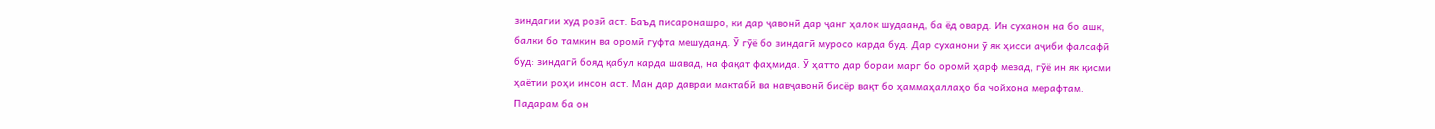зиндагии худ розӣ аст. Баъд писаронашро, ки дар ҷавонӣ дар ҷанг ҳалок шудаанд, ба ёд овард. Ин суханон на бо ашк, балки бо тамкин ва оромӣ гуфта мешуданд. Ӯ гӯё бо зиндагӣ муросо карда буд. Дар суханони ӯ як ҳисси аҷиби фалсафӣ буд: зиндагӣ бояд қабул карда шавад, на фақат фаҳмида. Ӯ ҳатто дар бораи марг бо оромӣ ҳарф мезад, гӯё ин як қисми ҳаётии роҳи инсон аст. Ман дар давраи мактабӣ ва навҷавонӣ бисёр вақт бо ҳаммаҳаллаҳо ба чойхона мерафтам. Падарам ба он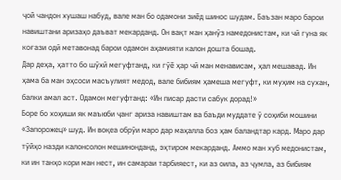ҷой чандон хушаш набуд, вале ман бо одамони зиёд шинос шудам. Баъзан маро барои навиштани аризаҳо даъват мекарданд. Он вақт ман ҳанӯз намедонистам, ки чӣ гуна як коғази одӣ метавонад барои одамон аҳамияти калон дошта бошад.
Дар деҳа, ҳатто бо шӯхӣ мегуфтанд, ки гӯё ҳар чӣ ман менависам, ҳал мешавад. Ин ҳама ба ман эҳсоси масъулият медод, вале бибиям ҳамеша мегуфт, ки муҳим на сухан, балки амал аст. Одамон мегуфтанд: «Ин писар дасти сабук дорад!»
Боре бо хоҳиши як маъюби ҷанг ариза навиштам ва баъди муддате ӯ соҳиби мошини «Запорожец» шуд. Ин воқеа обрӯи маро дар маҳалла боз ҳам баландтар кард. Маро дар тӯйҳо назди калонсолон мешинонданд, эҳтиром мекарданд. Аммо ман хуб медонистам, ки ин танҳо кори ман нест, ин самараи тарбияест, ки аз оила, аз ҷумла, аз бибиям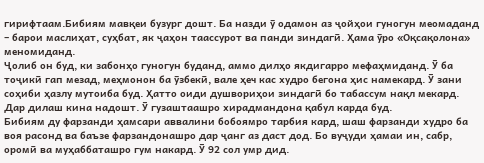гирифтаам.Бибиям мавқеи бузург дошт. Ба назди ӯ одамон аз ҷойҳои гуногун меомаданд – барои маслиҳат, суҳбат, як ҷаҳон таассурот ва панди зиндагӣ. Ҳама ӯро «Оқсақолона» меномиданд.
Ҷолиб он буд, ки забонҳо гуногун буданд, аммо дилҳо якдигарро мефаҳмиданд. Ӯ ба тоҷикӣ гап мезад, меҳмонон ба ӯзбекӣ, вале ҳеч кас худро бегона ҳис намекард. Ӯ зани соҳиби ҳазлу мутоиба буд. Ҳатто оиди душвориҳои зиндагӣ бо табассум нақл мекард. Дар дилаш кина надошт. Ӯ гузаштаашро хирадмандона қабул карда буд.
Бибиям ду фарзанди ҳамсари аввалини бобоямро тарбия кард, шаш фарзанди худро ба воя расонд ва баъзе фарзандонашро дар ҷанг аз даст дод. Бо вуҷуди ҳамаи ин, сабр, оромӣ ва муҳаббаташро гум накард. Ӯ 92 сол умр дид.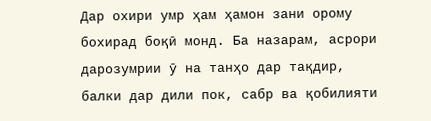Дар охири умр ҳам ҳамон зани орому бохирад боқӣ монд. Ба назарам, асрори дарозумрии ӯ на танҳо дар тақдир, балки дар дили пок, сабр ва қобилияти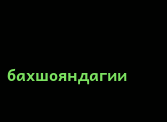бахшояндагии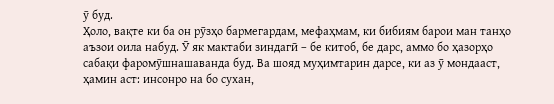ӯ буд.
Ҳоло, вақте ки ба он рӯзҳо бармегардам, мефаҳмам, ки бибиям барои ман танҳо аъзои оила набуд. Ӯ як мактаби зиндагӣ – бе китоб, бе дарс, аммо бо ҳазорҳо сабақи фаромӯшнашаванда буд. Ва шояд муҳимтарин дарсе, ки аз ӯ мондааст, ҳамин аст: инсонро на бо сухан,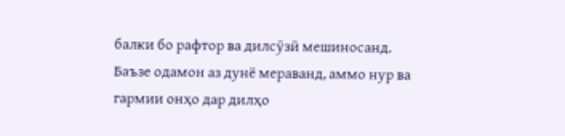балки бо рафтор ва дилсӯзӣ мешиносанд.
Баъзе одамон аз дунё мераванд, аммо нур ва гармии онҳо дар дилҳо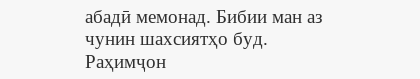абадӣ мемонад. Бибии ман аз чунин шахсиятҳо буд.
Раҳимҷон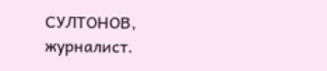СУЛТОНОВ,
журналист.